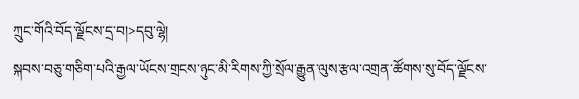ཀྲུང་གོའི་བོད་ལྗོངས་དྲ་བ།>དབུ་ལྷེ།
སྐབས་བཅུ་གཅིག་པའི་རྒྱལ་ཡོངས་གྲངས་ཉུང་མི་རིགས་ཀྱི་སྲོལ་རྒྱུན་ལུས་རྩལ་འགྲན་ཚོགས་སུ་བོད་ལྗོངས་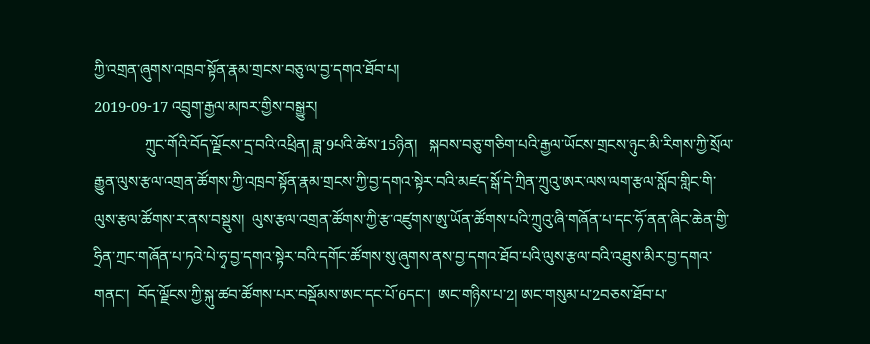ཀྱི་འགྲན་ཞུགས་འཁྲབ་སྟོན་རྣམ་གྲངས་བཅུ་ལ་བྱ་དགའ་ཐོབ་པ།
2019-09-17 འབྲུག་རྒྱལ་མཁར་གྱིས་བསྒྱུར།
             ཀྲུང་གོའི་བོད་ལྗོངས་དྲ་བའི་འཕྲིན། ཟླ་9པའི་ཚེས་15ཉིན།   སྐབས་བཅུ་གཅིག་པའི་རྒྱལ་ཡོངས་གྲངས་ཉུང་མི་རིགས་ཀྱི་སྲོལ་རྒྱུན་ལུས་རྩལ་འགྲན་ཚོགས་ཀྱི་འཁྲབ་སྟོན་རྣམ་གྲངས་ཀྱི་བྱ་དགའ་སྟེར་བའི་མཛད་སྒོ་དེ་ཀྲིན་ཀྲུའུ་ཨར་ལས་ལག་རྩལ་སློབ་གླིང་གི་ལུས་རྩལ་ཚོགས་ར་ནས་བསྡུས།  ལུས་རྩལ་འགྲན་ཚོགས་ཀྱི་རྩ་འཛུགས་ཨུ་ཡོན་ཚོགས་པའི་ཀྲུའུ་ཞི་གཞོན་པ་དང་ཧོ་ནན་ཞིང་ཆེན་གྱི་ཧྲིན་ཀྲང་གཞོན་པ་ཏའེ་པེ་ཧྭ་བྱ་དགའ་སྟེར་བའི་དགོང་ཚོགས་སུ་ཞུགས་ནས་བྱ་དགའ་ཐོབ་པའི་ལུས་རྩལ་བའི་འཐུས་མིར་བྱ་དགའ་གནང་།  བོད་ལྗོངས་ཀྱི་སྐུ་ཚབ་ཚོགས་པར་བསྡོམས་ཨང་དང་པོ་6དང་།  ཨང་གཉིས་པ་2། ཨང་གསུམ་པ་2བཅས་ཐོབ་པ་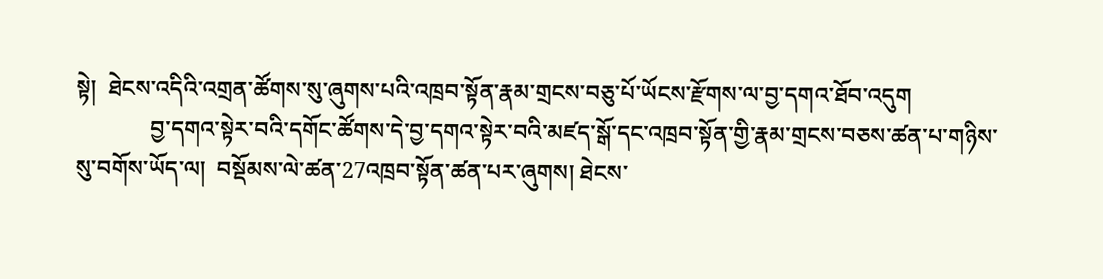སྟེ།  ཐེངས་འདིའི་འགྲན་ཚོགས་སུ་ཞུགས་པའི་འཁྲབ་སྟོན་རྣམ་གྲངས་བཅུ་པོ་ཡོངས་རྫོགས་ལ་བྱ་དགའ་ཐོབ་འདུག
             བྱ་དགའ་སྟེར་བའི་དགོང་ཚོགས་དེ་བྱ་དགའ་སྟེར་བའི་མཛད་སྒོ་དང་འཁྲབ་སྟོན་གྱི་རྣམ་གྲངས་བཅས་ཚན་པ་གཉིས་སུ་བགོས་ཡོད་ལ།  བསྡོམས་ལེ་ཚན་27འཁྲབ་སྟོན་ཚན་པར་ཞུགས། ཐེངས་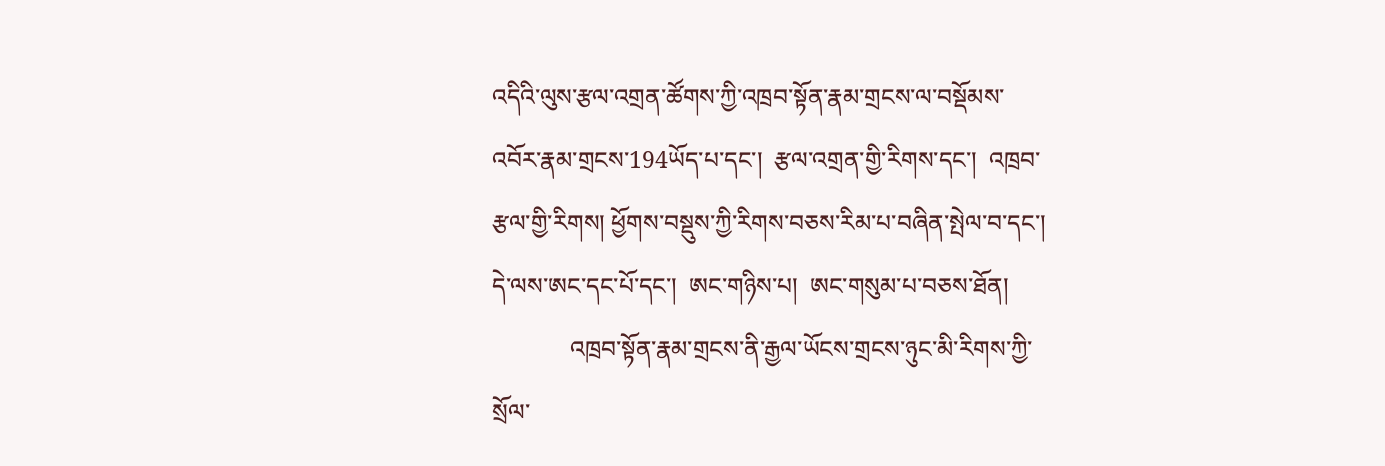འདིའི་ལུས་རྩལ་འགྲན་ཚོགས་ཀྱི་འཁྲབ་སྟོན་རྣམ་གྲངས་ལ་བསྡོམས་འབོར་རྣམ་གྲངས་194ཡོད་པ་དང་།  རྩལ་འགྲན་གྱི་རིགས་དང་།  འཁྲབ་རྩལ་གྱི་རིགས། ཕྱོགས་བསྡུས་ཀྱི་རིགས་བཅས་རིམ་པ་བཞིན་སྤེལ་བ་དང་།  དེ་ལས་ཨང་དང་པོ་དང་།  ཨང་གཉིས་པ།  ཨང་གསུམ་པ་བཅས་ཐོན།
             འཁྲབ་སྟོན་རྣམ་གྲངས་ནི་རྒྱལ་ཡོངས་གྲངས་ཉུང་མི་རིགས་ཀྱི་སྲོལ་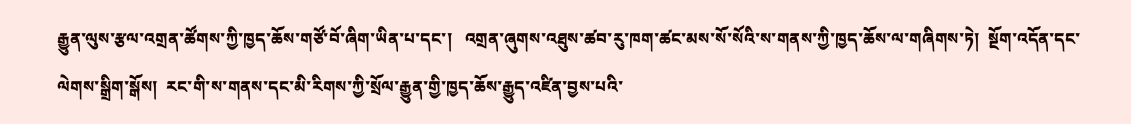རྒྱུན་ལུས་རྩལ་འགྲན་ཚོགས་ཀྱི་ཁྱད་ཆོས་གཙོ་བོ་ཞིག་ཡིན་པ་དང་།   འགྲན་ཞུགས་འཐུས་ཚབ་རུ་ཁག་ཚང་མས་སོ་སོའི་ས་གནས་ཀྱི་ཁྱད་ཆོས་ལ་གཞིགས་ཏེ།  སྔོག་འདོན་དང་ལེགས་སྒྲིག་སྒོས།  རང་གི་ས་གནས་དང་མི་རིགས་ཀྱི་སྲོལ་རྒྱུན་གྱི་ཁྱད་ཆོས་རྒྱུད་འཛིན་བྱས་པའི་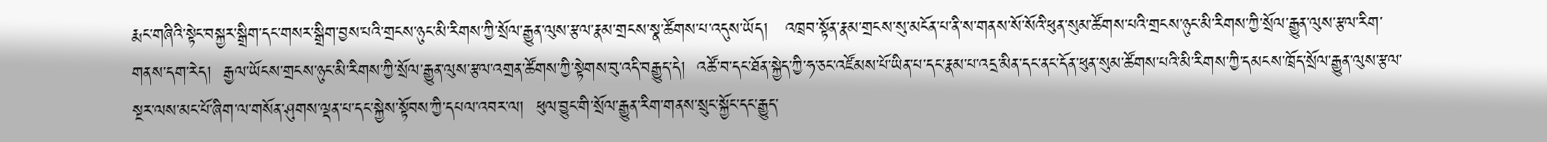རྨང་གཞིའི་སྟེང་བསྐྱར་སྒྲིག་དང་གསར་སྒྲིག་བྱས་པའི་གྲངས་ཉུང་མི་རིགས་ཀྱི་སྲོལ་རྒྱུན་ལུས་རྩལ་རྣམ་གྲངས་སྣ་ཚོགས་པ་འདུས་ཡོད།   འཁྲབ་སྟོན་རྣམ་གྲངས་སུ་མངོན་པ་ནི་ས་གནས་སོ་སོའི་ཕུན་སུམ་ཚོགས་པའི་གྲངས་ཉུང་མི་རིགས་ཀྱི་སྲོལ་རྒྱུན་ལུས་རྩལ་རིག་གནས་དག་རེད།  རྒྱལ་ཡོངས་གྲངས་ཉུང་མི་རིགས་ཀྱི་སྲོལ་རྒྱུན་ལུས་རྩལ་འགྲན་ཚོགས་ཀྱི་སྟེགས་བུ་འདི་བརྒྱུད་དེ།  འཚོ་བ་དང་ཐོན་སྐྱེད་ཀྱི་ཧ་ཅང་འཛོམས་པོ་ཡིན་པ་དང་རྣམ་པ་འདྲ་མིན་དང་ནང་དོན་ཕུན་སུམ་ཚོགས་པའི་མི་རིགས་ཀྱི་དམངས་ཁྲོད་སྲོལ་རྒྱུན་ལུས་རྩལ་སྔར་ལས་མང་པོ་ཞིག་ལ་གསོན་ཤུགས་ལྡན་པ་དང་སྐྱེས་སྟོབས་ཀྱི་དཔལ་འབར་ལ།  ཕུལ་བྱུང་གི་སྲོལ་རྒྱུན་རིག་གནས་སྲུང་སྐྱོང་དང་རྒྱུད་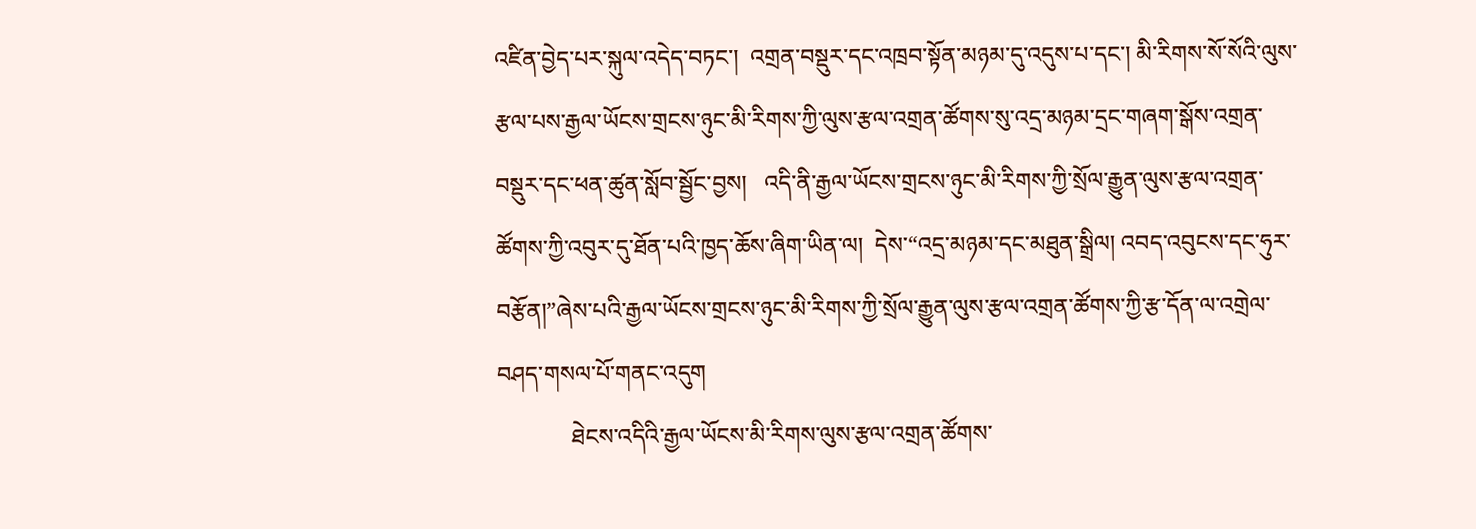འཛིན་བྱེད་པར་སྐུལ་འདེད་བཏང་།  འགྲན་བསྡུར་དང་འཁྲབ་སྟོན་མཉམ་དུ་འདུས་པ་དང་། མི་རིགས་སོ་སོའི་ལུས་རྩལ་པས་རྒྱལ་ཡོངས་གྲངས་ཉུང་མི་རིགས་ཀྱི་ལུས་རྩལ་འགྲན་ཚོགས་སུ་འདྲ་མཉམ་དྲང་གཞག་སྒོས་འགྲན་བསྡུར་དང་ཕན་ཚུན་སློབ་སྦྱོང་བྱས།   འདི་ནི་རྒྱལ་ཡོངས་གྲངས་ཉུང་མི་རིགས་ཀྱི་སྲོལ་རྒྱུན་ལུས་རྩལ་འགྲན་ཚོགས་ཀྱི་འབུར་དུ་ཐོན་པའི་ཁྱད་ཆོས་ཞིག་ཡིན་ལ།  དེས་“འདྲ་མཉམ་དང་མཐུན་སྒྲིལ། འབད་འབུངས་དང་ཧུར་བརྩོན།”ཞེས་པའི་རྒྱལ་ཡོངས་གྲངས་ཉུང་མི་རིགས་ཀྱི་སྲོལ་རྒྱུན་ལུས་རྩལ་འགྲན་ཚོགས་ཀྱི་རྩ་དོན་ལ་འགྲེལ་བཤད་གསལ་པོ་གནང་འདུག
             ཐེངས་འདིའི་རྒྱལ་ཡོངས་མི་རིགས་ལུས་རྩལ་འགྲན་ཚོགས་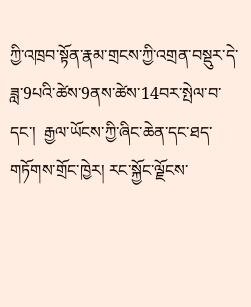ཀྱི་འཁྲབ་སྟོན་རྣམ་གྲངས་ཀྱི་འགྲན་བསྡུར་དེ་ཟླ་9པའི་ཚེས་9ནས་ཚེས་14བར་སྤེལ་བ་དང་།  རྒྱལ་ཡོངས་ཀྱི་ཞིང་ཆེན་དང་ཐད་གཏོགས་གྲོང་ཁྱེར། རང་སྐྱོང་ལྗོངས་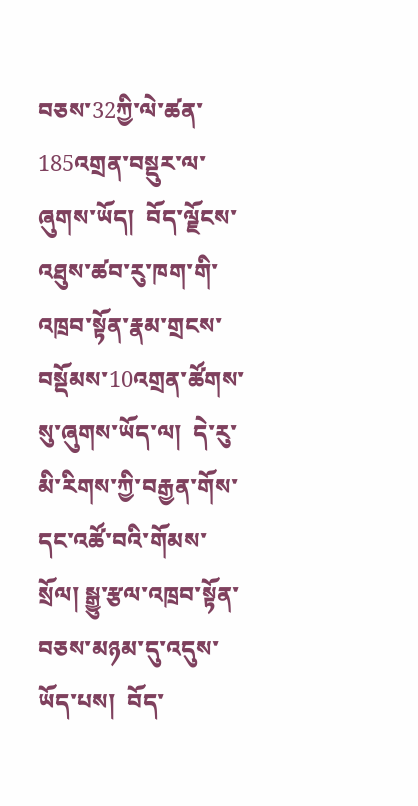བཅས་32ཀྱི་ལེ་ཚན་185འགྲན་བསྡུར་ལ་ཞུགས་ཡོད།  བོད་ལྗོངས་འཐུས་ཚབ་རུ་ཁག་གི་འཁྲབ་སྟོན་རྣམ་གྲངས་བསྡོམས་10འགྲན་ཚོགས་སུ་ཞུགས་ཡོད་ལ།  དེ་རུ་མི་རིགས་ཀྱི་བརྒྱན་གོས་དང་འཚོ་བའི་གོམས་སྲོལ། སྒྱུ་རྩལ་འཁྲབ་སྟོན་བཅས་མཉམ་དུ་འདུས་ཡོད་པས།  བོད་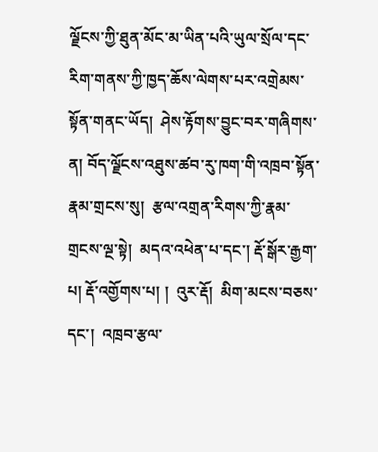ལྗོངས་ཀྱི་ཐུན་མོང་མ་ཡིན་པའི་ཡུལ་སྲོལ་དང་རིག་གནས་ཀྱི་ཁྱད་ཆོས་ལེགས་པར་འགྲེམས་སྟོན་གནང་ཡོད།  ཤེས་རྟོགས་བྱུང་བར་གཞིགས་ན། བོད་ལྗོངས་འཐུས་ཚབ་རུ་ཁག་གི་འཁྲབ་སྟོན་རྣམ་གྲངས་སུ།  རྩལ་འགྲན་རིགས་ཀྱི་རྣམ་གྲངས་ལྔ་སྟེ།  མདའ་འཕེན་པ་དང་། རྡོ་སྒོར་རྒྱག་པ། རྡོ་འགྱོགས་པ། །  འུར་རྡོ།  མིག་མངས་བཅས་དང་།  འཁྲབ་རྩལ་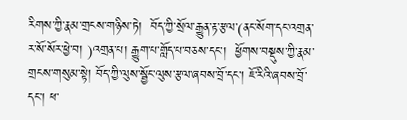རིགས་ཀྱི་རྣམ་གྲངས་གཉིས་ཏེ།  བོད་ཀྱི་སྲོལ་རྒྱུན་རྟ་རྩལ་(ནང་སོག་དང་འགྲན་ར་སོ་སོར་ཕྱེ་བ། )འགྲན་པ། རྒྱུག་པ་གློད་པ་བཅས་དང་།  ཕྱོགས་བསྡུས་ཀྱི་རྣམ་གྲངས་གསུམ་སྟེ། བོད་ཀྱི་ལུས་སྦྱོང་ལུས་རྩལ་ཞབས་བྲོ་དང་། ཇོ་རིའི་ཞབས་བྲོ་དང་། ཕ་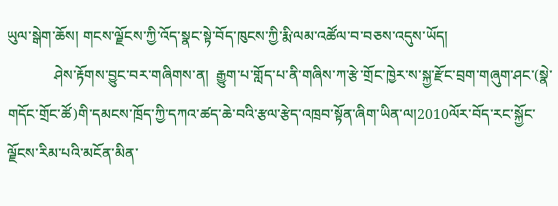ཡུལ་སྒེག་ཆོས། གངས་ལྗོངས་ཀྱི་འོད་སྣང་སྟེ་བོད་ཁུངས་ཀྱི་རྨི་ལམ་འཚོལ་བ་བཅས་འདུས་ཡོད།
             ཤེས་རྟོགས་བྱུང་བར་གཞིགས་ན།  རྒྱུག་པ་གློད་པ་ནི་གཞིས་ཀ་རྩེ་གྲོང་ཁྱེར་ས་སྐྱ་རྫོང་བྲག་གཞུག་ཤང་(སྣེ་གདོང་གྲོང་ཚོ)གི་དམངས་ཁྲོད་ཀྱི་དཀའ་ཚད་ཆེ་བའི་རྩལ་རྩེད་འཁྲབ་སྟོན་ཞིག་ཡིན་ལ།2010ལོར་བོད་རང་སྐྱོང་ལྗོངས་རིམ་པའི་མངོན་མིན་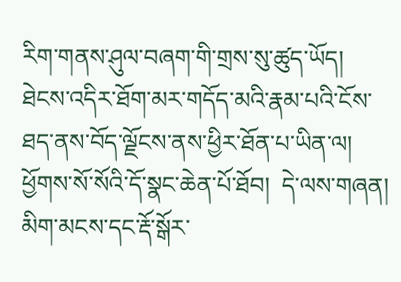རིག་གནས་ཤུལ་བཞག་གི་གྲས་སུ་ཚུད་ཡོད།  ཐེངས་འདིར་ཐོག་མར་གདོད་མའི་རྣམ་པའི་ངོས་ཐད་ནས་བོད་ལྗོངས་ནས་ཕྱིར་ཐོན་པ་ཡིན་ལ།  ཕྱོགས་སོ་སོའི་དོ་སྣང་ཆེན་པོ་ཐོབ།  དེ་ལས་གཞན། མིག་མངས་དང་རྡོ་སྒོར་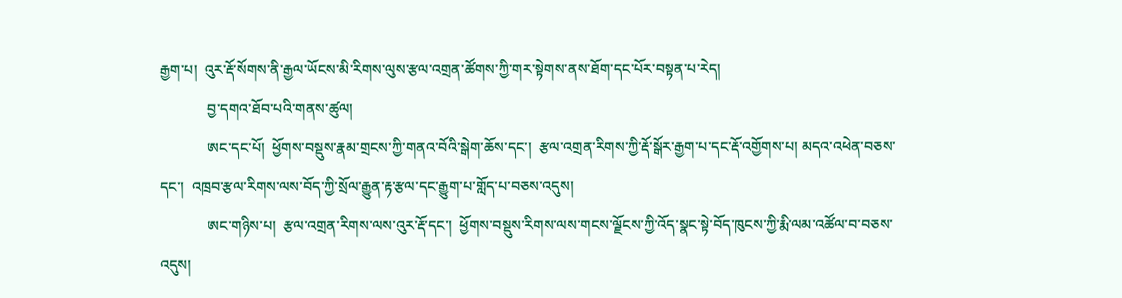རྒྱག་པ།  འུར་རྡོ་སོགས་ནི་རྒྱལ་ཡོངས་མི་རིགས་ལུས་རྩལ་འགྲན་ཚོགས་ཀྱི་གར་སྟེགས་ནས་ཐོག་དང་པོར་བསྟན་པ་རེད།
             བྱ་དགའ་ཐོབ་པའི་གནས་ཚུལ།
             ཨང་དང་པོ།  ཕྱོགས་བསྡུས་རྣམ་གྲངས་ཀྱི་གནའ་བོའི་སྒེག་ཆོས་དང་།  རྩལ་འགྲན་རིགས་ཀྱི་རྡོ་སྒོར་རྒྱག་པ་དང་རྡོ་འགྱོགས་པ། མདའ་འཕེན་བཅས་དང་།  འཁྲབ་རྩལ་རིགས་ལས་བོད་ཀྱི་སྲོལ་རྒྱུན་རྟ་རྩལ་དང་རྒྱུག་པ་གློད་པ་བཅས་འདུས།
             ཨང་གཉིས་པ།  རྩལ་འགྲན་རིགས་ལས་འུར་རྡོ་དང་།  ཕྱོགས་བསྡུས་རིགས་ལས་གངས་ལྗོངས་ཀྱི་འོད་སྣང་སྟེ་བོད་ཁུངས་ཀྱི་རྨི་ལམ་འཚོལ་བ་བཅས་འདུས།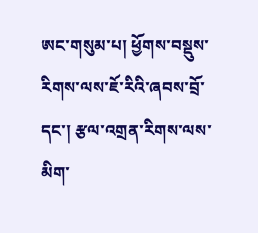ཨང་གསུམ་པ། ཕྱོགས་བསྡུས་རིགས་ལས་ཇོ་རིའི་ཞབས་བྲོ་དང་། རྩལ་འགྲན་རིགས་ལས་མིག་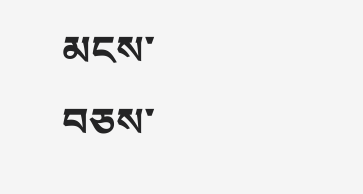མངས་བཅས་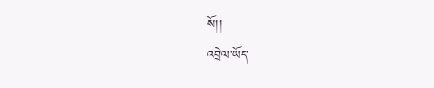སོ།།
འབྲེལ་ཡོད་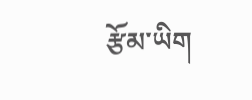རྩོམ་ཡིག